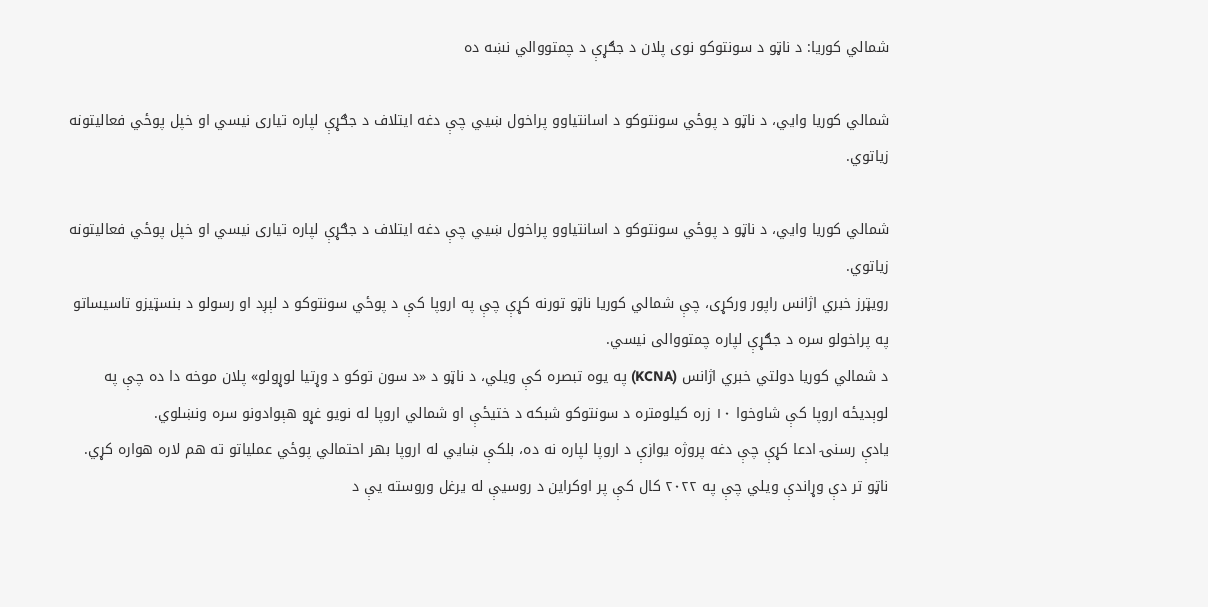شمالي کوریا: د ناټو د سونتوکو نوی پلان د جګړې د چمتووالي نښه ده

شمالي کوریا وايي، د ناټو د پوځي سونتوکو د اسانتیاوو پراخول ښيي چې دغه ایتلاف د جګړې لپاره تیاری نیسي او خپل پوځي فعالیتونه زیاتوي.

شمالي کوریا وايي، د ناټو د پوځي سونتوکو د اسانتیاوو پراخول ښيي چې دغه ایتلاف د جګړې لپاره تیاری نیسي او خپل پوځي فعالیتونه زیاتوي.
رویټرز خبري اژانس راپور ورکړی، چې شمالي کوریا ناټو تورنه کړې چې په اروپا کې د پوځي سونتوکو د لېږد او رسولو د بنسټیزو تاسیساتو په پراخولو سره د جګړې لپاره چمتووالی نیسي.
د شمالي کوریا دولتي خبري اژانس (KCNA) په یوه تبصره کې ویلي، د ناټو د «د سون توکو د وړتیا لوړولو» پلان موخه دا ده چې په لوېدیځه اروپا کې شاوخوا ۱۰ زره کیلومتره د سونتوکو شبکه د ختیځې او شمالي اروپا له نویو غړو هېوادونو سره ونښلوي.
یادې رسنۍ ادعا کړې چې دغه پروژه یوازې د اروپا لپاره نه ده، بلکې ښايي له اروپا بهر احتمالي پوځي عملیاتو ته هم لاره هواره کړي.
ناټو تر دې وړاندې ویلي چې په ۲۰۲۲ کال کې پر اوکراین د روسیې له یرغل وروسته یې د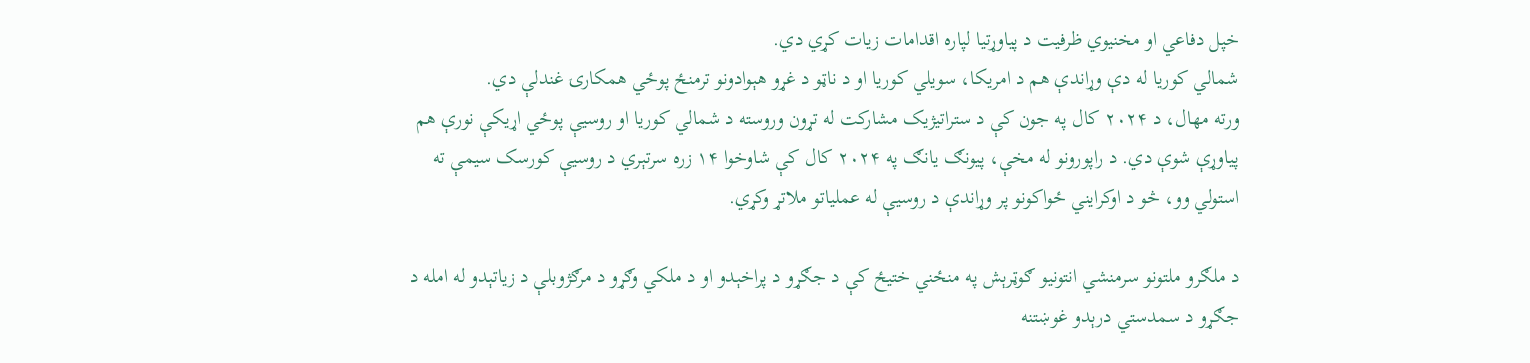خپل دفاعي او مخنیوي ظرفیت د پیاوړتیا لپاره اقدامات زیات کړي دي.
شمالي کوریا له دې وړاندې هم د امریکا، سویلي کوریا او د ناټو د غړو هېوادونو ترمنځ پوځي همکارۍ غندلې دي.
ورته مهال، د ۲۰۲۴ کال په جون کې د ستراتیژیک مشارکت له تړون وروسته د شمالي کوریا او روسیې پوځي اړیکې نورې هم پیاوړې شوې دي. د راپورونو له مخې، پیونګ یانګ په ۲۰۲۴ کال کې شاوخوا ۱۴ زره سرتېري د روسیې کورسک سیمې ته استولي وو، څو د اوکرایني ځواکونو پر وړاندې د روسیې له عملیاتو ملاتړ وکړي.

د ملګرو ملتونو سرمنشي انتونیو ګوټرېش په منځني ختیځ کې د جګړو د پراخېدو او د ملکي وګړو د مرګژوبلې د زیاتېدو له امله د جګړو د سمدستي درېدو غوښتنه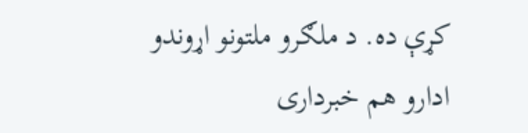کړې ده. د ملګرو ملتونو اړوندو ادارو هم خبرداری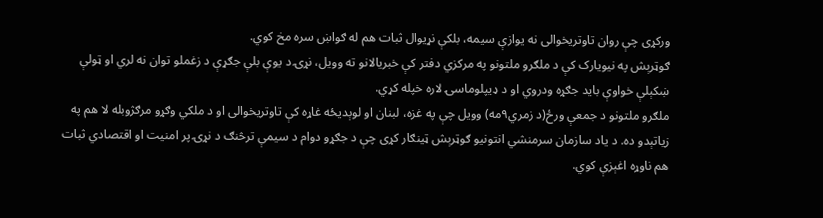ورکړی چې روان تاوتریخوالی نه یوازې سیمه، بلکې نړیوال ثبات هم له ګواښ سره مخ کوي.
ګوټرېش په نیویارک کې د ملګرو ملتونو په مرکزي دفتر کې خبریالانو ته وویل، نړۍ د یوې بلې جګړې د زغملو توان نه لري او ټولې ښکېلې خواوې باید جګړه ودروي او د ډیپلوماسۍ لاره خپله کړي.
ملګرو ملتونو د جمعې ورځ(د زمري۹مه) وویل چې په غزه، لبنان او لوېدیځه غاړه کې تاوتریخوالی او د ملکي وګړو مرګژوبله لا هم په زیاتېدو ده. د یاد سازمان سرمنشي انتونیو ګوټرېش ټینګار کړی چې د جګړو دوام د سیمې ترڅنګ د نړۍ پر امنیت او اقتصادي ثبات هم ناوړه اغېزې کوي.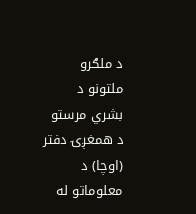د ملګرو ملتونو د بشري مرستو د همغږۍ دفتر (اوچا) د معلوماتو له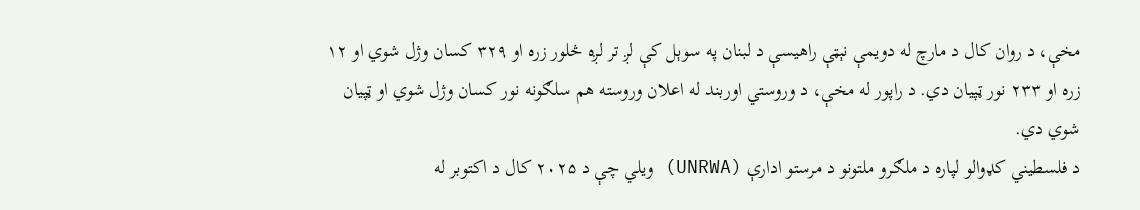مخې، د روان کال د مارچ له دویمې نېټې راهیسې د لبنان په سوېل کې لږ تر لږه څلور زره او ۳۲۹ کسان وژل شوي او ۱۲ زره او ۲۳۳ نور ټپیان دي. د راپور له مخې، د وروستي اوربند له اعلان وروسته هم سلګونه نور کسان وژل شوي او ټپیان شوي دي.
د فلسطیني کډوالو لپاره د ملګرو ملتونو د مرستو ادارې (UNRWA) ویلي چې د ۲۰۲۵ کال د اکتوبر له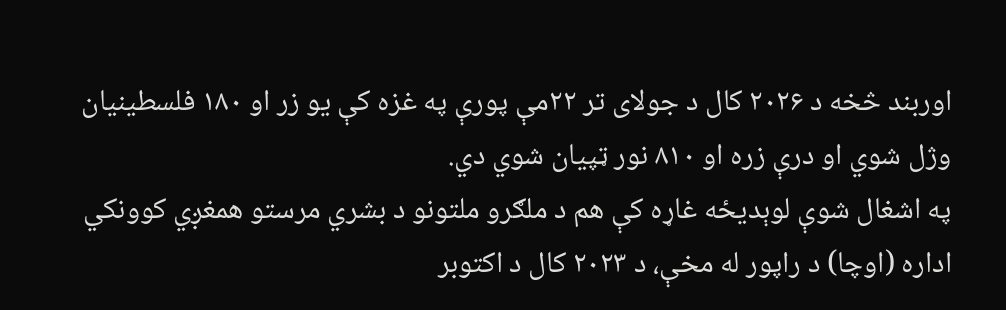اوربند څخه د ۲۰۲۶ کال د جولای تر ۲۲مې پورې په غزه کې یو زر او ۱۸۰ فلسطینیان وژل شوي او درې زره او ۸۱۰ نور ټپیان شوي دي.
په اشغال شوې لوېدیځه غاړه کې هم د ملګرو ملتونو د بشري مرستو همغږي کوونکي اداره (اوچا) د راپور له مخې، د ۲۰۲۳ کال د اکتوبر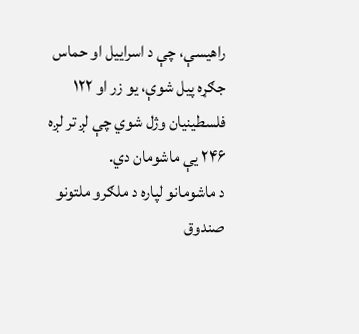راهیسې، چې د اسرايیل او حماس جګړه پیل شوې، یو زر او ۱۲۲ فلسطینیان وژل شوي چې لږ تر لږه ۲۴۶ یې ماشومان دي.
د ماشومانو لپاره د ملګرو ملتونو صندوق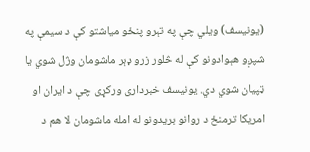(یونیسف) ویلي چې په تېرو پنځو میاشتو کې د سیمې په شپږو هېوادونو کې له څلور زرو ډېر ماشومان وژل شوي یا ټپیان شوي دي. یونیسف خبرداری ورکړی چې د ایران او امریکا ترمنځ د روانو بریدونو له امله ماشومان لا هم د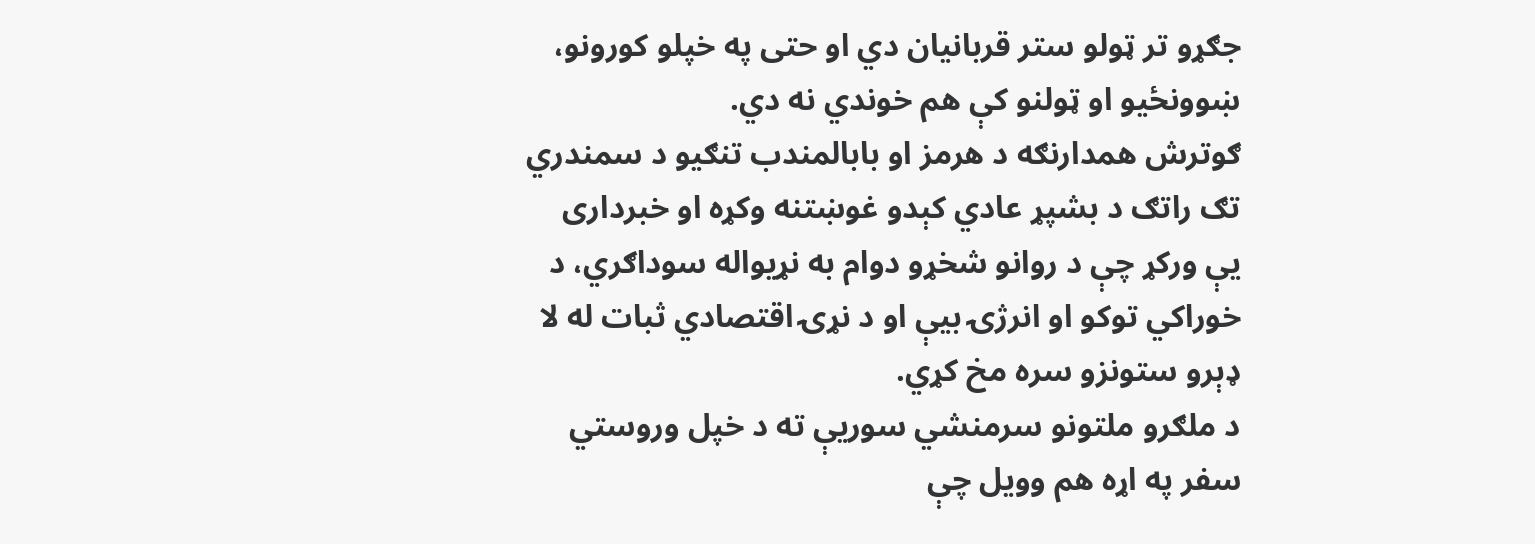جګړو تر ټولو ستر قربانیان دي او حتی په خپلو کورونو، ښوونځیو او ټولنو کې هم خوندي نه دي.
ګوترش همدارنګه د هرمز او بابالمندب تنګیو د سمندري تګ راتګ د بشپړ عادي کېدو غوښتنه وکړه او خبرداری یې ورکړ چې د روانو شخړو دوام به نړیواله سوداګري، د خوراکي توکو او انرژۍ بیې او د نړۍ اقتصادي ثبات له لا ډېرو ستونزو سره مخ کړي.
د ملګرو ملتونو سرمنشي سوریې ته د خپل وروستي سفر په اړه هم وویل چې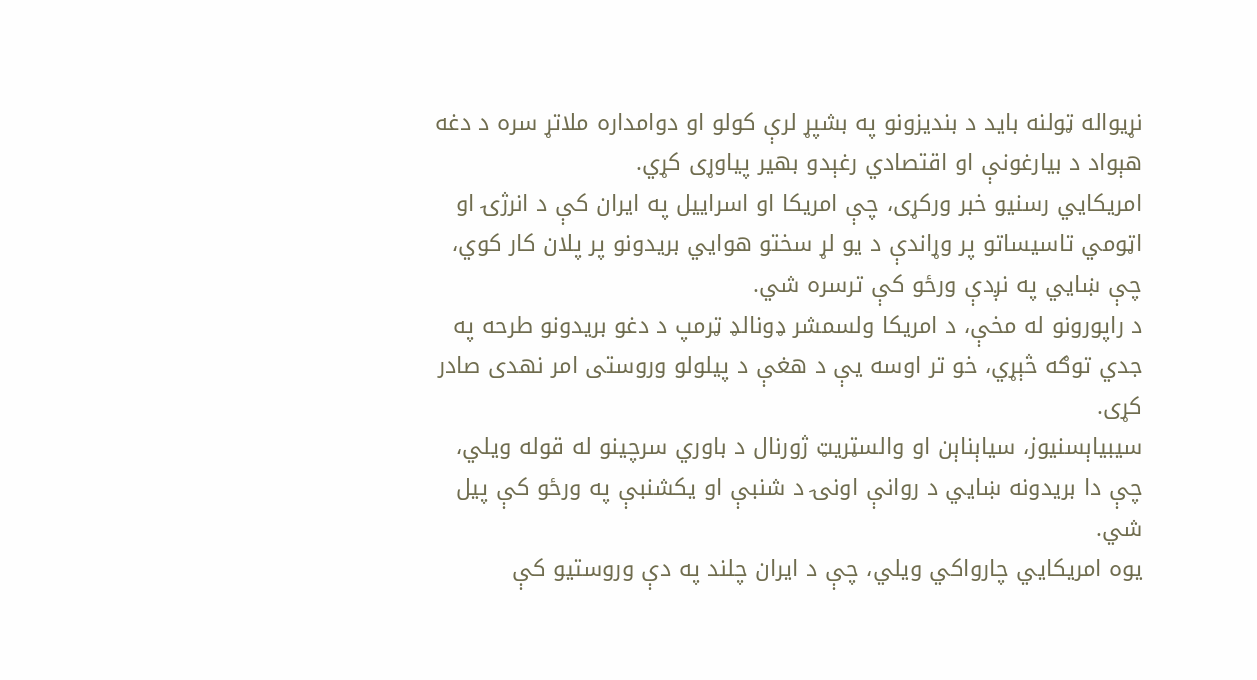نړیواله ټولنه باید د بندیزونو په بشپړ لرې کولو او دوامداره ملاتړ سره د دغه هېواد د بیارغونې او اقتصادي رغېدو بهیر پیاوړی کړي.
امریکايي رسنیو خبر ورکړی، چې امریکا او اسراییل په ایران کې د انرژۍ او اټومي تاسیساتو پر وړاندې د یو لړ سختو هوايي بریدونو پر پلان کار کوي، چې ښايي په نږدې ورځو کې ترسره شي.
د راپورونو له مخې، د امریکا ولسمشر ډونالډ ټرمپ د دغو بریدونو طرحه په جدي توګه څېړي، خو تر اوسه یې د هغې د پیلولو وروستی امر نهدی صادر کړی.
سيبياېسنیوز، سياېناېن او والسټریټ ژورنال د باوري سرچینو له قوله ویلي، چې دا بریدونه ښايي د روانې اونۍ د شنبې او یکشنبې په ورځو کې پیل شي.
یوه امریکايي چارواکي ویلي، چې د ايران چلند په دې وروستیو کې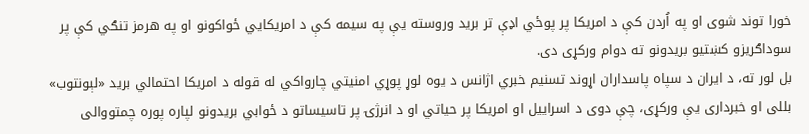خورا توند شوی او په اُردن کې د امریکا پر پوځي اډې تر برید وروسته یې په سیمه کې د امریکايي ځواکونو او په هرمز تنګي کې پر سوداګریزو کښتیو بریدونو ته دوام ورکړی دی.
بل لور ته، د ايران د سپاه پاسداران اړوند تسنیم خبري اژانس د یوه لوړ پوړي امنیتي چارواکي له قوله د امریکا احتمالي برید «لېونتوب» بللی او خبرداری یې ورکړی، چې دوی د اسراییل او امریکا پر حیاتي او د انرژۍ پر تاسیساتو د ځوابي بریدونو لپاره پوره چمتووالی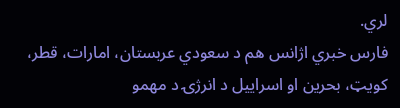لري.
فارس خبري اژانس هم د سعودي عربستان، امارات، قطر، کویټ، بحرین او اسراییل د انرژۍ د مهمو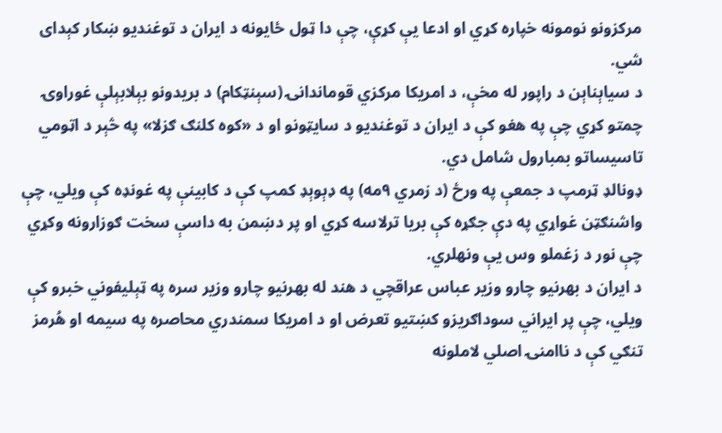مرکزونو نومونه خپاره کړي او ادعا یې کړې، چې دا ټول ځایونه د ايران د توغندیو ښکار کېدای شي.
د سياېناېن د راپور له مخې، د امریکا مرکزي قوماندانۍ (سېنټکام) د بریدونو بېلابېلې غوراوۍ چمتو کړي چې په هغو کې د ایران د توغندیو د سایټونو او د «کوه کلنګ ګزلا» په څېر د اټومي تاسیساتو بمبارول شامل دي.
ډونالډ ټرمپ د جمعې په ورځ (د زمري ۹مه) په ډېوېډ کمپ کې د کابینې په غونډه کې ویلي، چې واشنګټن غواړي په دې جګړه کې بریا ترلاسه کړي او پر دښمن به داسې سخت ګوزارونه وکړي چې نور د زغملو وس یې ونهلري.
د ایران د بهرنیو چارو وزیر عباس عراقچي د هند له بهرنیو چارو وزیر سره په ټېلیفوني خبرو کې ویلي، چې پر ایراني سوداګریزو کښتیو تعرض او د امریکا سمندري محاصره په سیمه او هُرمز تنګي کې د ناامنۍ اصلي لاملونه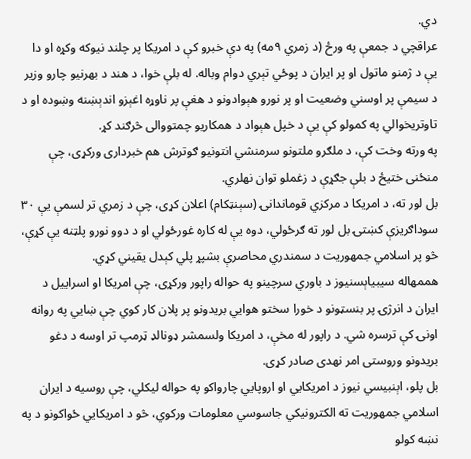دي.
عراقچي د جمعې په ورځ (د زمري ۹مه) په دې خبرو کې د امریکا پر چلند نیوکه وکړه او دا یې د ژمنو ماتول او پر ایران د پوځي تېري دوام وباله. له بلې خوا، د هند د بهرنیو چارو وزیر د سیمې پر اوسني وضعیت او پر نورو هېوادونو د هغې پر ناوړه اغېزو اندېښنه وښوده او د تاوتریخوالي په کمولو کې یې د خپل هېواد د همکاریو چمتووالی څرګند کړ.
په ورته وخت کې، د ملګرو ملتونو سرمنشي انتونیو ګوترش هم خبرداری ورکړی، چې منځنی ختیځ د بلې جګړې د زغملو توان نهلري.
بل لور ته، د امریکا د مرکزي قوماندانۍ (سېنټکام) اعلان کړی، چې د زمري تر لسمې یې ۳۰ سوداګریزې کښتۍ بل لور ته ګرځولي، دوه یې له کاره غورځولي او د دوو نورو پلټنه یې کړې، څو پر اسلامي جمهوریت د سمندري محاصرې بشپړ پلي کېدل یقیني کړي.
هممهاله سيبياېسنیوز د باوري سرچینو په حواله راپور ورکړی، چې امریکا او اسراییل د ایران د انرژۍ پر بنسټونو د خورا سختو هوايي بریدونو پر پلان کار کوي چې ښايي په روانه اونۍ کې ترسره شي. د راپور له مخې، د امریکا ولسمشر ډونالډ ټرمپ تر اوسه د دغو بریدونو وروستی امر نهدی صادر کړی.
بل پلو، اېنبيسي نیوز د امریکایي او اروپایي چارواکو په حواله لیکلي، چې روسیه د ایران اسلامي جمهوریت ته الکترونیکي جاسوسي معلومات ورکوي، څو د امریکایي ځواکونو د په نښه کولو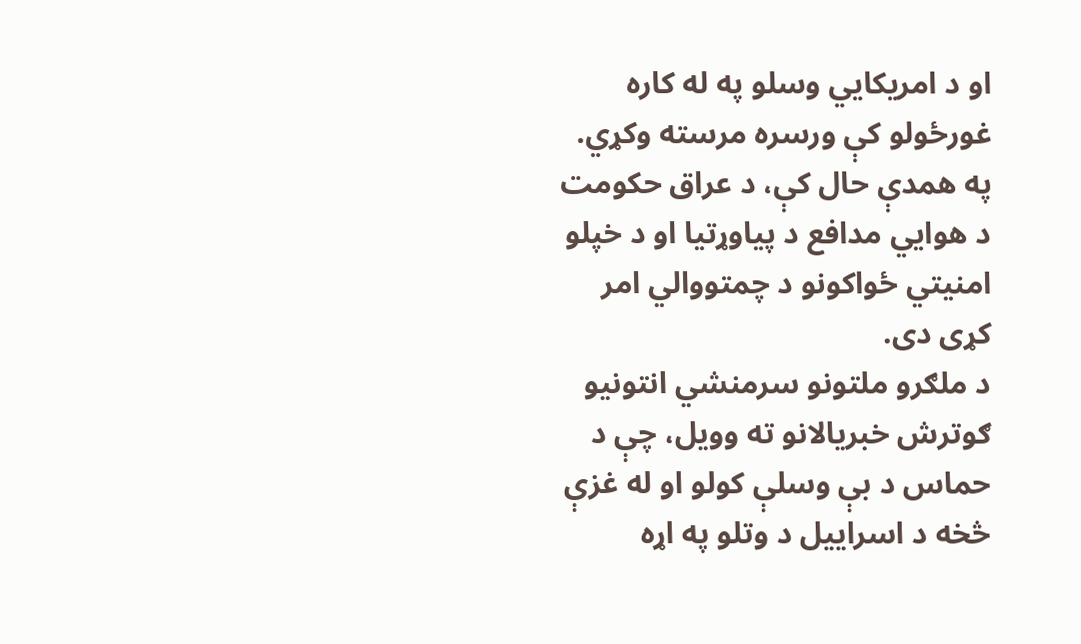او د امریکایي وسلو په له کاره غورځولو کې ورسره مرسته وکړي. په همدې حال کې، د عراق حکومت د هوايي مدافع د پیاوړتیا او د خپلو امنیتي ځواکونو د چمتووالي امر کړی دی.
د ملګرو ملتونو سرمنشي انتونیو ګوترش خبریالانو ته وویل، چې د حماس د بې وسلې کولو او له غزې څخه د اسراییل د وتلو په اړه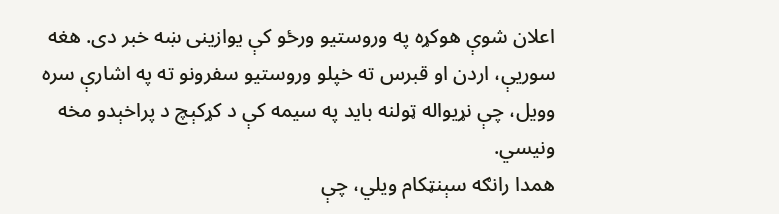اعلان شوې هوکړه په وروستیو ورځو کې یوازینی ښه خبر دی. هغه سوریې، اردن او قبرس ته خپلو وروستیو سفرونو ته په اشارې سره وویل، چې نړیواله ټولنه باید په سیمه کې د کړکېچ د پراخېدو مخه ونیسي.
همدا رانګه سېنټکام ویلي، چې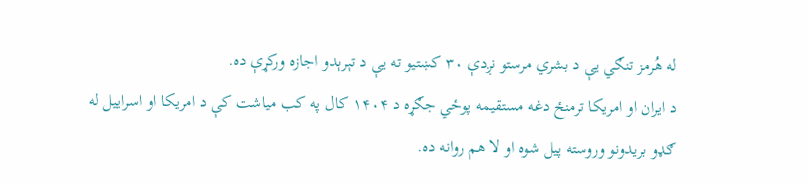له هُرمز تنګي یې د بشري مرستو نږدې ۳۰ کښتیو ته یې د تېرېدو اجازه ورکړې ده.
د ایران او امریکا ترمنځ دغه مستقیمه پوځي جګړه د ۱۴۰۴ کال په کب میاشت کې د امریکا او اسراییل له ګډو بریدونو وروسته پیل شوه او لا هم روانه ده.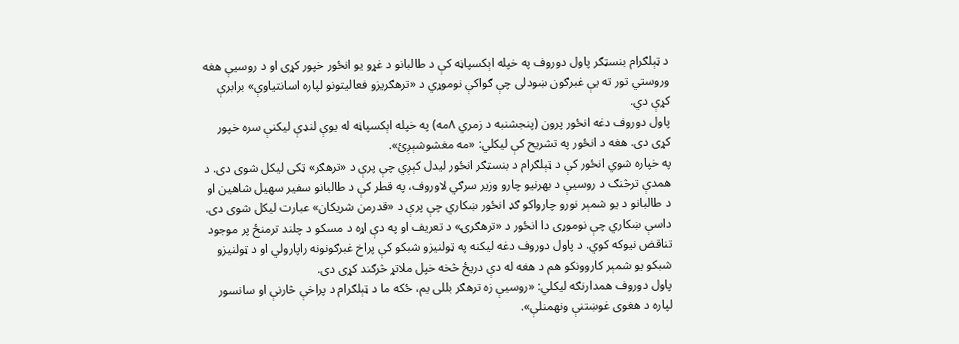د ټېلګرام بنسټګر پاول دوروف په خپله اېکسپاڼه کې د طالبانو د غړو یو انځور خپور کړی او د روسیې هغه وروستي تور ته یې غبرګون ښودلی چې ګواکې نوموړي د «ترهګریزو فعالیتونو لپاره اسانتیاوې» برابرې کړې دي.
پاول دوروف دغه انځور پرون (پنجشنبه د زمري ۸مه) په خپله اېکسپاڼه له یوې لنډې لیکنې سره خپور کړی دی. هغه د انځور په تشریح کې لیکلي: «مه مغشوشېږئ».
په خپاره شوي انځور کې د ټېلګرام د بنسټګر انځور لیدل کېږي چې پرې د «ترهګر» ټکی لیکل شوی دی. د همدې ترڅنګ د روسیې د بهرنیو چارو وزیر سرګي لاوروف، په قطر کې د طالبانو سفیر سهیل شاهین او د طالبانو د یو شمېر نورو چارواکو ګډ انځور ښکاري چې پرې د «قدرمن شریکان» عبارت لیکل شوی دی.
داسې ښکاري چې نوموړی دا انځور د «ترهګرۍ» د تعریف او په دې اړه د مسکو د چلند ترمنځ پر موجود تناقض نیوکه کوي. د پاول دوروف دغه لیکنه په ټولنیزو شبکو کې پراخ غبرګونونه راپارولي او د ټولنیزو شبکو یو شمېر کاروونکو هم د هغه له دې دریځ څخه خپل ملاتړ څرګند کړی دی.
پاول دوروف همدارنګه لیکلي: «روسیې زه ترهګر بللی یم، ځکه ما د ټېلګرام د پراخې څارنې او سانسور لپاره د هغوی غوښتنې ونهمنلې».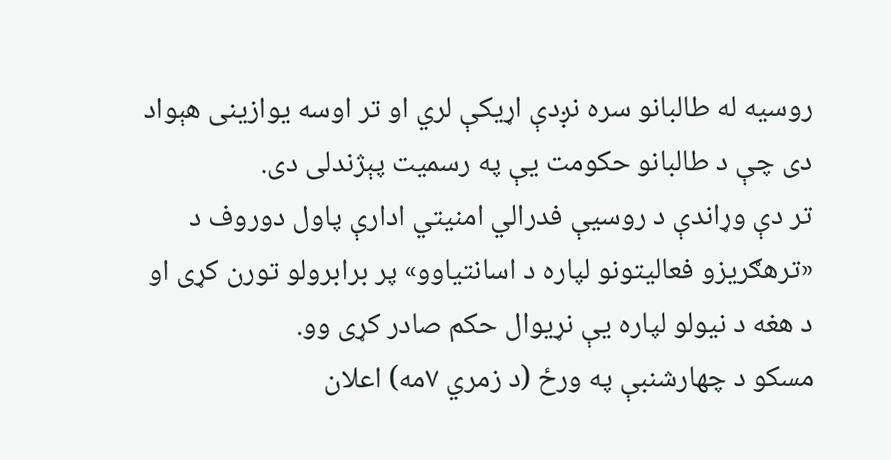روسیه له طالبانو سره نږدې اړیکې لري او تر اوسه یوازینی هېواد دی چې د طالبانو حکومت یې په رسمیت پېژندلی دی.
تر دې وړاندې د روسیې فدرالي امنیتي ادارې پاول دوروف د «ترهګریزو فعالیتونو لپاره د اسانتیاوو» پر برابرولو تورن کړی او د هغه د نیولو لپاره یې نړیوال حکم صادر کړی وو.
مسکو د چهارشنبې په ورځ (د زمري ۷مه) اعلان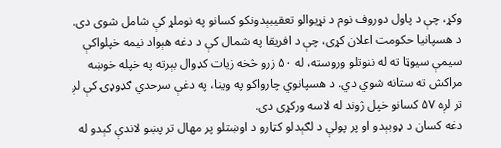وکړ، چې د پاول دوروف نوم د نړیوالو تعقیبېدونکو کسانو په نوملړ کې شامل شوی دی.
د هسپانیا حکومت اعلان کړی، چې د افریقا په شمال کې د دغه هېواد نیمه خپلواکې سیمې سیوټا ته له ننوتلو وروسته، له ۵۰ زرو څخه زیات کډوال بېرته په خپله خوښه مراکش ته ستانه شوي دي. د هسپانوي چارواکو په وینا، په دغې سرحدي ګډوډۍ کې لږ تر لږه ۵۷ کسانو خپل ژوند له لاسه ورکړی دی.
دغه کسان د ډوبېدو او پر پولې د لګېدلو کټارو د اوښتلو پر مهال تر پښو لاندې کېدو له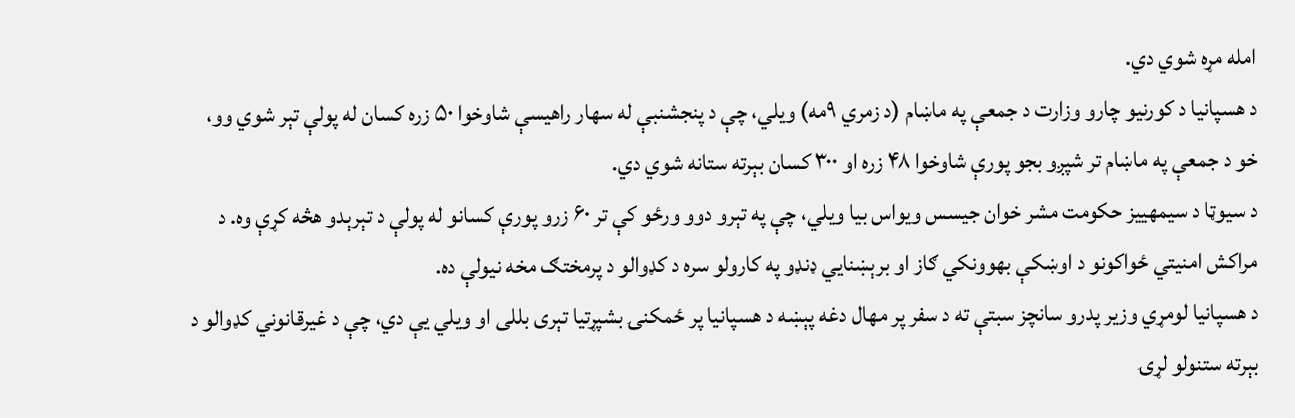امله مړه شوي دي.
د هسپانیا د کورنیو چارو وزارت د جمعې په ماښام (د زمري ۹مه) ویلي، چې د پنجشنبې له سهار راهیسې شاوخوا ۵۰ زره کسان له پولې تېر شوي وو، خو د جمعې په ماښام تر شپږو بجو پورې شاوخوا ۴۸ زره او ۳۰۰ کسان بېرته ستانه شوي دي.
د سیوټا د سیمهییز حکومت مشر خوان جیسس ویواس بیا ویلي، چې په تېرو دوو ورځو کې تر ۶۰ زرو پورې کسانو له پولې د تېرېدو هڅه کړې وه. د مراکش امنیتي ځواکونو د اوښکې بهوونکي ګاز او برېښنايي ډنډو په کارولو سره د کډوالو د پرمختګ مخه نیولې ده.
د هسپانیا لومړي وزیر پدرو سانچز سبتې ته د سفر پر مهال دغه پېښه د هسپانیا پر ځمکنۍ بشپړتیا تېری بللی او ویلي یې دي، چې د غیرقانوني کډوالو د بېرته ستنولو لړۍ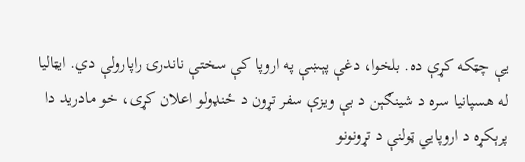یې چټکه کړې ده. بلخوا، دغې پېښې په اروپا کې سختې ناندرۍ راپارولې دي. ایټالیا له هسپانیا سره د شینګېن د بې ویزې سفر تړون د ځنډولو اعلان کړی، خو مادرید دا پرېکړه د اروپایي ټولنې د تړونونو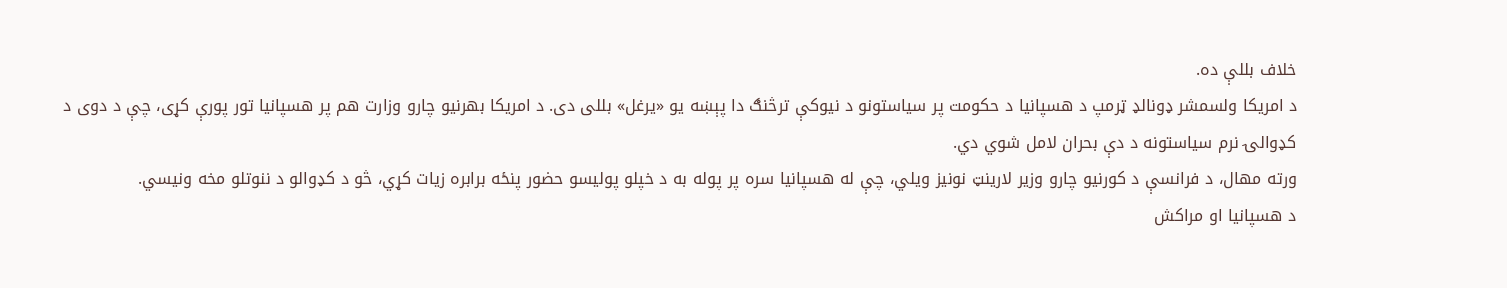خلاف بللې ده.
د امریکا ولسمشر ډونالډ ټرمپ د هسپانیا د حکومت پر سیاستونو د نیوکې ترڅنګ دا پېښه یو «یرغل» بللی دی. د امریکا بهرنیو چارو وزارت هم پر هسپانیا تور پورې کړی، چې د دوی د کډوالۍ نرم سیاستونه د دې بحران لامل شوي دي.
ورته مهال، د فرانسې د کورنیو چارو وزیر لارینټ نونیز ویلي، چې له هسپانیا سره پر پوله به د خپلو پولیسو حضور پنځه برابره زیات کړي، څو د کډوالو د ننوتلو مخه ونیسي.
د هسپانیا او مراکش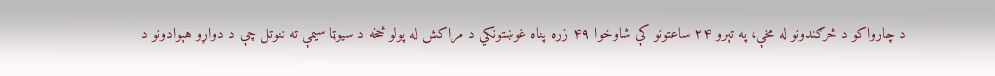د چارواکو د څرګندونو له مخې، په تېرو ۲۴ ساعتونو کې شاوخوا ۴۹ زره پناه غوښتونکي د مراکش له پولو څخه د سیوټا سیمې ته ننوتل چې د دواړو هېوادونو د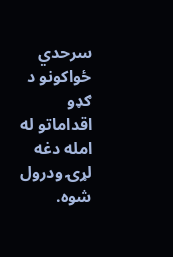سرحدي ځواکونو د ګډو اقداماتو له امله دغه لړۍ ودرول شوه.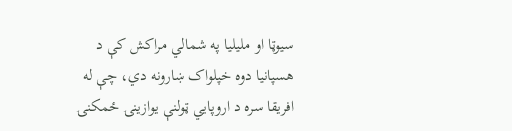سیوټا او ملیلیا په شمالي مراکش کې د هسپانیا دوه خپلواک ښارونه دي، چې له افریقا سره د اروپایي ټولنې یوازینۍ ځمکنۍ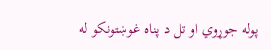پوله جوړوي او تل د پناه غوښتونکو له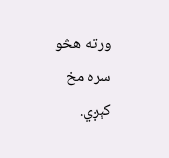ورته هڅو سره مخ کېږي.